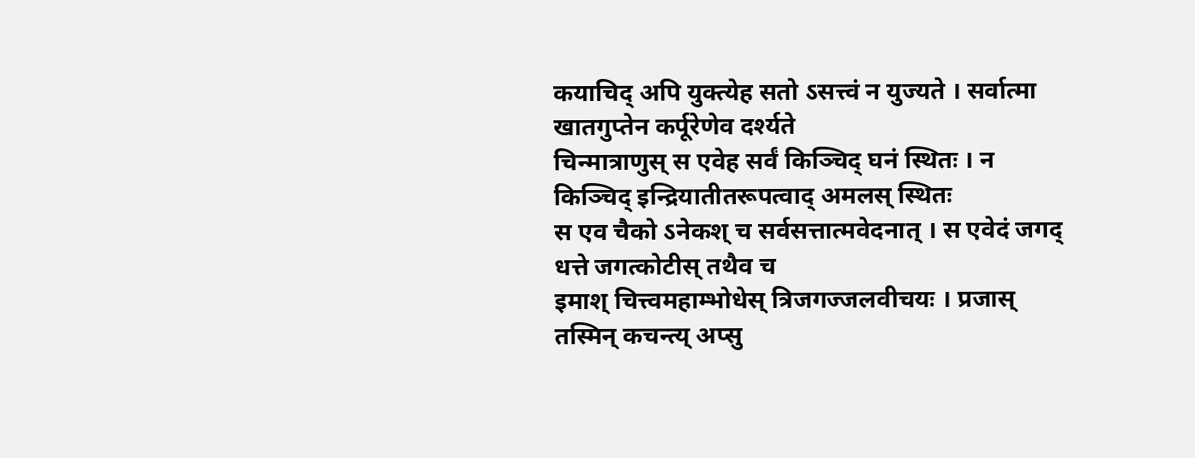कयाचिद् अपि युक्त्येह सतो ऽसत्त्वं न युज्यते । सर्वात्मा खातगुप्तेन कर्पूरेणेव दर्श्यते
चिन्मात्राणुस् स एवेह सर्वं किञ्चिद् घनं स्थितः । न किञ्चिद् इन्द्रियातीतरूपत्वाद् अमलस् स्थितः
स एव चैको ऽनेकश् च सर्वसत्तात्मवेदनात् । स एवेदं जगद् धत्ते जगत्कोटीस् तथैव च
इमाश् चित्त्वमहाम्भोधेस् त्रिजगज्जलवीचयः । प्रजास् तस्मिन् कचन्त्य् अप्सु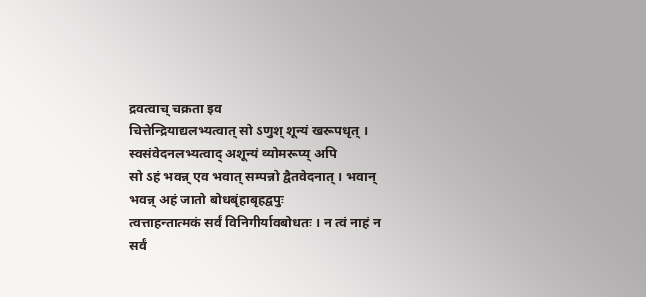द्रवत्वाच् चक्रता इव
चित्तेन्द्रियाद्यलभ्यत्वात् सो ऽणुश् शून्यं खरूपधृत् । स्वसंवेदनलभ्यत्वाद् अशून्यं व्योमरूप्य् अपि
सो ऽहं भवन्न् एव भवात् सम्पन्नो द्वैतवेदनात् । भवान् भवन्न् अहं जातो बोधबृंहाबृहद्वपुः
त्वत्ताहन्तात्मकं सर्वं विनिगीर्यावबोधतः । न त्वं नाहं न सर्वं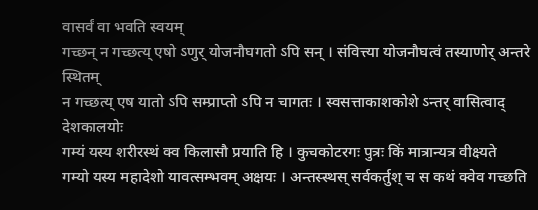वासर्वं वा भवति स्वयम्
गच्छन् न गच्छत्य् एषो ऽणुर् योजनौघगतो ऽपि सन् । संवित्त्या योजनौघत्वं तस्याणोर् अन्तरे स्थितम्
न गच्छत्य् एष यातो ऽपि सम्प्राप्तो ऽपि न चागतः । स्वसत्ताकाशकोशे ऽन्तर् वासित्वाद् देशकालयोः
गम्यं यस्य शरीरस्थं क्व किलासौ प्रयाति हि । कुचकोटरगः पुत्रः किं मात्रान्यत्र वीक्ष्यते
गम्यो यस्य महादेशो यावत्सम्भवम् अक्षयः । अन्तस्स्थस् सर्वकर्तुश् च स कथं क्वेव गच्छति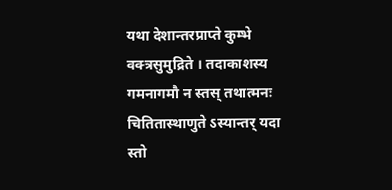यथा देशान्तरप्राप्ते कुम्भे वक्त्रसुमुद्रिते । तदाकाशस्य गमनागमौ न स्तस् तथात्मनः
चितितास्थाणुते ऽस्यान्तर् यदा स्तो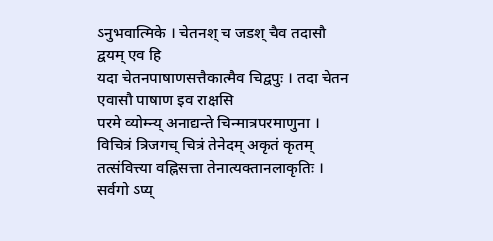ऽनुभवात्मिके । चेतनश् च जडश् चैव तदासौ द्वयम् एव हि
यदा चेतनपाषाणसत्तैकात्मैव चिद्वपुः । तदा चेतन एवासौ पाषाण इव राक्षसि
परमे व्योम्न्य् अनाद्यन्ते चिन्मात्रपरमाणुना । विचित्रं त्रिजगच् चित्रं तेनेदम् अकृतं कृतम्
तत्संवित्त्या वह्निसत्ता तेनात्यक्तानलाकृतिः । सर्वगो ऽप्य्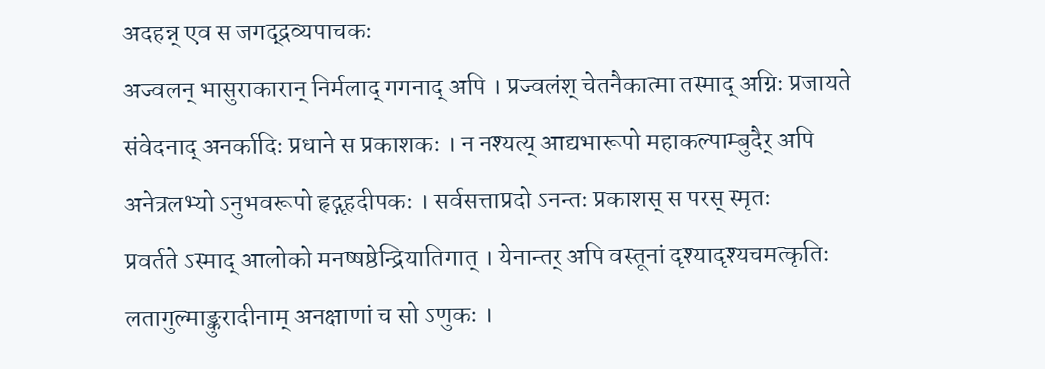अदहन्न् एव स जगद्द्रव्यपाचकः
अज्वलन् भासुराकारान् निर्मलाद् गगनाद् अपि । प्रज्वलंश् चेतनैकात्मा तस्माद् अग्निः प्रजायते
संवेदनाद् अनर्कादिः प्रधाने स प्रकाशकः । न नश्यत्य् आद्यभारूपो महाकल्पाम्बुदैर् अपि
अनेत्रलभ्यो ऽनुभवरूपो हृद्गृहदीपकः । सर्वसत्ताप्रदो ऽनन्तः प्रकाशस् स परस् स्मृतः
प्रवर्तते ऽस्माद् आलोको मनष्षष्ठेन्द्रियातिगात् । येनान्तर् अपि वस्तूनां दृश्यादृश्यचमत्कृतिः
लतागुल्माङ्कुरादीनाम् अनक्षाणां च सो ऽणुकः ।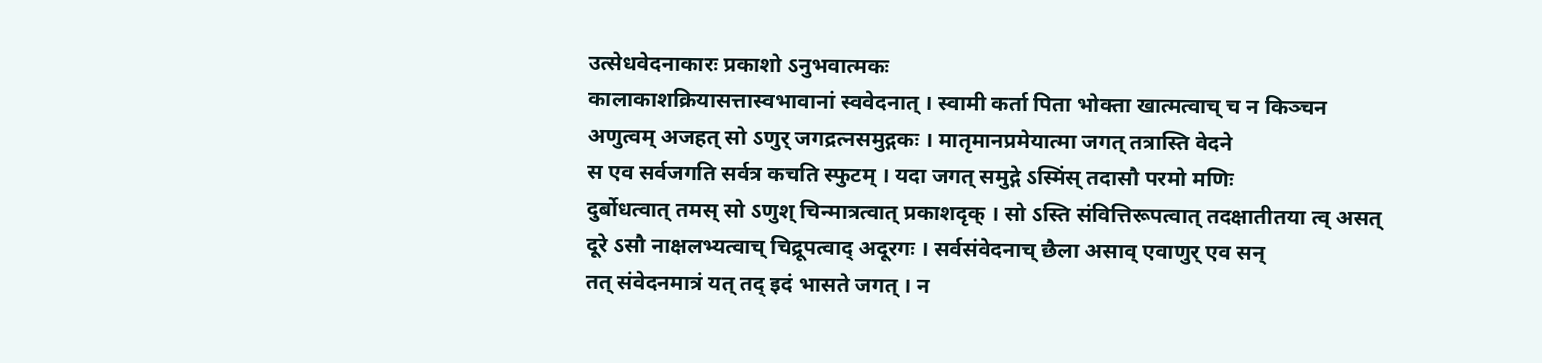उत्सेधवेदनाकारः प्रकाशो ऽनुभवात्मकः
कालाकाशक्रियासत्तास्वभावानां स्ववेदनात् । स्वामी कर्ता पिता भोक्ता खात्मत्वाच् च न किञ्चन
अणुत्वम् अजहत् सो ऽणुर् जगद्रत्नसमुद्गकः । मातृमानप्रमेयात्मा जगत् तत्रास्ति वेदने
स एव सर्वजगति सर्वत्र कचति स्फुटम् । यदा जगत् समुद्गे ऽस्मिंस् तदासौ परमो मणिः
दुर्बोधत्वात् तमस् सो ऽणुश् चिन्मात्रत्वात् प्रकाशदृक् । सो ऽस्ति संवित्तिरूपत्वात् तदक्षातीतया त्व् असत्
दूरे ऽसौ नाक्षलभ्यत्वाच् चिद्रूपत्वाद् अदूरगः । सर्वसंवेदनाच् छैला असाव् एवाणुर् एव सन्
तत् संवेदनमात्रं यत् तद् इदं भासते जगत् । न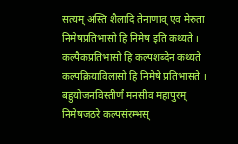सत्यम् अस्ति शैलादि तेनाणाव् एव मेरुता
निमेषप्रतिभासो हि निमेष इति कथ्यते । कल्पैकप्रतिभासो हि कल्पशब्देन कथ्यते
कल्पक्रियाविलासो हि निमेषे प्रतिभासते । बहुयोजनविस्तीर्णं मनसीव महापुरम्
निमेषजठरे कल्पसंरम्भस्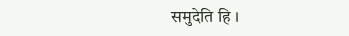समुदेति हि ।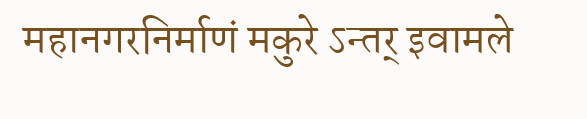महानगरनिर्माणं मकुरे ऽन्तर् इवामले